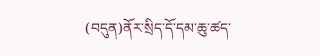(བདུན)ནོར་སྲིད་དོ་དམ་ཆུ་ཚད་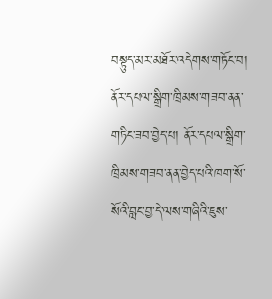བསྟུད་མར་མཐོར་འདེགས་གཏོང་བ། ནོར་དཔལ་སྒྲིག་ཁྲིམས་གཟབ་ནན་གཏིང་ཟབ་བྱེད་པ། ནོར་དཔལ་སྒྲིག་ཁྲིམས་གཟབ་ནན་བྱེད་པའི་ཁག་སོ་སོའི་བླང་བྱ་དེ་ལས་གཞིའི་ཇུས་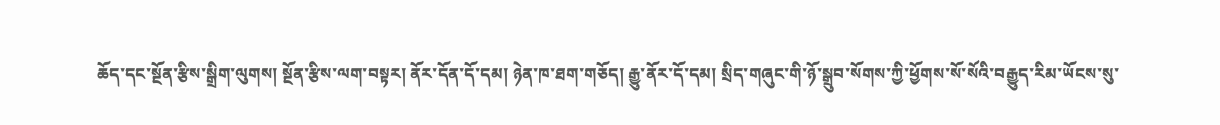ཆོད་དང་སྔོན་རྩིས་སྒྲིག་ལུགས། སྔོན་རྩིས་ལག་བསྟར། ནོར་དོན་དོ་དམ། ཉེན་ཁ་ཐག་གཅོད། རྒྱུ་ནོར་དོ་དམ། སྲིད་གཞུང་གི་ཉོ་སྒྲུབ་སོགས་ཀྱི་ཕྱོགས་སོ་སོའི་བརྒྱུད་རིམ་ཡོངས་སུ་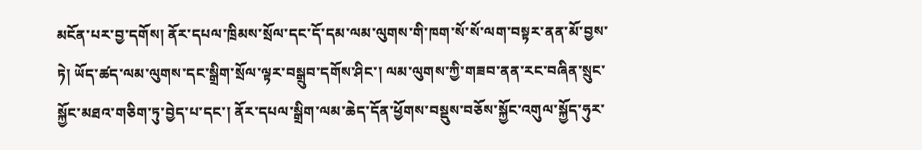མངོན་པར་བྱ་དགོས། ནོར་དཔལ་ཁྲིམས་སྲོལ་དང་དོ་དམ་ལམ་ལུགས་གི་ཁག་སོ་སོ་ལག་བསྟར་ནན་མོ་བྱས་ཏེ། ཡོད་ཚད་ལམ་ལུགས་དང་སྒྲིག་སྲོལ་ལྟར་བསྒྲུབ་དགོས་ཤིང་། ལམ་ལུགས་ཀྱི་གཟབ་ནན་རང་བཞིན་སྲུང་སྐྱོང་མཐའ་གཅིག་ཏུ་བྱེད་པ་དང་། ནོར་དཔལ་སྒྲིག་ལམ་ཆེད་དོན་ཕྱོགས་བསྡུས་བཅོས་སྐྱོང་འགུལ་སྐྱོད་ཧུར་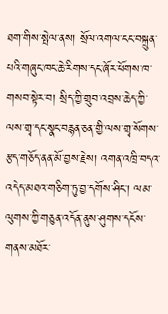ཐག་གིས་སྤེལ་ནས། སྲོལ་འགལ་ངང་བསྐྲུན་པའི་གཞུང་ཁང་ཆེ་རིགས་དང་ཞོར་ཕོགས་ཁ་གསབ་སྟེར་བ། སྲིད་ཀྱི་གྲུབ་འབྲས་ཆེད་ཀྱི་ལས་གྲྭ་དང་སྣང་བརྙན་ཅན་གྱི་ལས་གྲྭ་སོགས་རྩད་གཅོད་ནན་མོ་བྱས་རྗེས། འགན་འཁྲི་བདའ་འདེད་མཐའ་གཅིག་ཏུ་བྱ་དགོས་ཤིང་། ལམ་ལུགས་ཀྱི་གཅུན་འདོན་ནུས་ཤུགས་དངོས་གནས་མཐོར་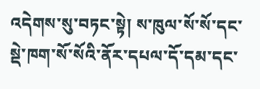འདེགས་སུ་བཏང་སྟེ། ས་ཁུལ་སོ་སོ་དང་སྡེ་ཁག་སོ་སོའི་ནོར་དཔལ་དོ་དམ་དང་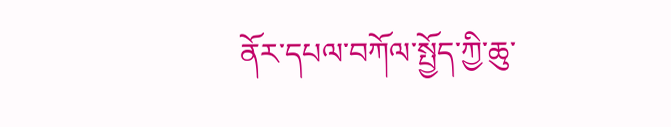ནོར་དཔལ་བཀོལ་སྤྱོད་ཀྱི་ཆུ་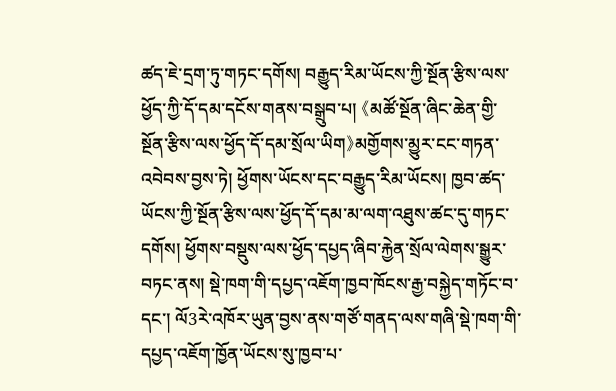ཚད་ཇེ་དྲག་ཏུ་གཏང་དགོས། བརྒྱུད་རིམ་ཡོངས་ཀྱི་སྔོན་རྩིས་ལས་ཕྱོད་ཀྱི་དོ་དམ་དངོས་གནས་བསྒྲུབ་པ། 《མཚོ་སྔོན་ཞིང་ཆེན་གྱི་སྔོན་རྩིས་ལས་ཕྱོད་དོ་དམ་སྲོལ་ཡིག》མགྱོགས་མྱུར་ངང་གཏན་འབེབས་བྱས་ཏེ། ཕྱོགས་ཡོངས་དང་བརྒྱུད་རིམ་ཡོངས། ཁྱབ་ཚད་ཡོངས་ཀྱི་སྔོན་རྩིས་ལས་ཕྱོད་དོ་དམ་མ་ལག་འཐུས་ཚང་དུ་གཏང་དགོས། ཕྱོགས་བསྡུས་ལས་ཕྱོད་དཔྱད་ཞིབ་རྐྱེན་སྲོལ་ལེགས་སྒྱུར་བཏང་ནས། སྡེ་ཁག་གི་དཔྱད་འཇོག་ཁྱབ་ཁོངས་རྒྱ་བསྐྱེད་གཏོང་བ་དང་། ལོ3རེ་འཁོར་ཡུན་བྱས་ནས་གཙོ་གནད་ལས་གཞི་སྡེ་ཁག་གི་དཔྱད་འཇོག་ཁྱོན་ཡོངས་སུ་ཁྱབ་པ་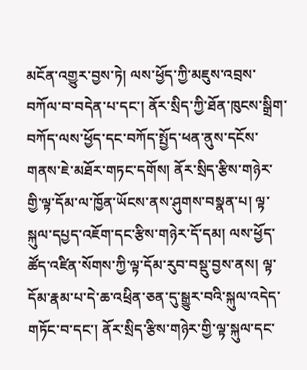མངོན་འགྱུར་བྱས་ཏེ། ལས་ཕྱོད་ཀྱི་མཇུས་འབྲས་བཀོལ་བ་བདེན་པ་དང་། ནོར་སྲིད་ཀྱི་ཐོན་ཁུངས་སྒྲིག་བཀོད་ལས་ཕྱོད་དང་བཀོད་སྤྱོད་ཕན་ནུས་དངོས་གནས་ཇེ་མཐོར་གཏང་དགོས། ནོར་སྲིད་རྩིས་གཉེར་གྱི་ལྟ་དོམ་ལ་ཁྱོན་ཡོངས་ནས་ཤུགས་བསྣན་པ། ལྟ་སྐུལ་དཔྱད་འཇོག་དང་རྩིས་གཉེར་དོ་དམ། ལས་ཕྱོད་ཚོད་འཛིན་སོགས་ཀྱི་ལྟ་དོམ་རུབ་བསྡུ་བྱས་ནས། ལྟ་དོམ་རྣམ་པ་དེ་ཆ་འཕྲིན་ཅན་དུ་སྒྱུར་བའི་སྐུལ་འདེད་གཏོང་བ་དང་། ནོར་སྲིད་རྩིས་གཉེར་གྱི་ལྟ་སྐུལ་དང་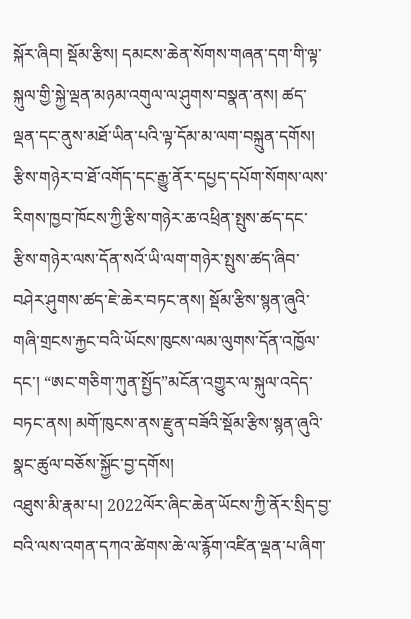སྐོར་ཞིབ། སྡོམ་རྩིས། དམངས་ཆེན་སོགས་གཞན་དག་གི་ལྟ་སྐུལ་གྱི་སྐྱེ་ལྡན་མཉམ་འགུལ་ལ་ཤུགས་བསྣན་ནས། ཚད་ལྡན་དང་ནུས་མཐོ་ཡིན་པའི་ལྟ་དོམ་མ་ལག་བསྐྲུན་དགོས། རྩིས་གཉེར་བ་ཐོ་འགོད་དང་རྒྱུ་ནོར་དཔྱད་དཔོག་སོགས་ལས་རིགས་ཁྱབ་ཁོངས་ཀྱི་རྩིས་གཉེར་ཆ་འཕྲིན་སྤུས་ཚད་དང་རྩིས་གཉེར་ལས་དོན་སའོ་ཡི་ལག་གཉེར་སྤུས་ཚད་ཞིབ་བཤེར་ཤུགས་ཚད་ཇེ་ཆེར་བཏང་ནས། སྡོམ་རྩིས་སྙན་ཞུའི་གཞི་གྲངས་རྐྱང་བའི་ཡོངས་ཁུངས་ལམ་ལུགས་དོན་འཁྱོལ་དང་། “ཨང་གཅིག་ཀུན་སྤྱོད”མངོན་འགྱུར་ལ་སྐུལ་འདེད་བཏང་ནས། མགོ་ཁུངས་ནས་རྫུན་བཟོའི་སྡོམ་རྩིས་སྙན་ཞུའི་སྣང་ཚུལ་བཅོས་སྐྱོང་བྱ་དགོས།
འཐུས་མི་རྣམ་པ། 2022ལོར་ཞིང་ཆེན་ཡོངས་ཀྱི་ནོར་སྲིད་བྱ་བའི་ལས་འགན་དཀའ་ཚེགས་ཆེ་ལ་རྙོག་འཛིན་ལྡན་པ་ཞིག་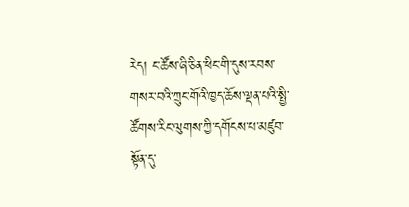རེད། ང་ཚོས་ཞི་ཅིན་ཕིང་གི་དུས་རབས་གསར་བའི་ཀྲུང་གོའི་ཁྱད་ཆོས་ལྡན་པའི་སྤྱི་ཚོགས་རིང་ལུགས་ཀྱི་དགོངས་པ་མཛུབ་སྟོན་དུ་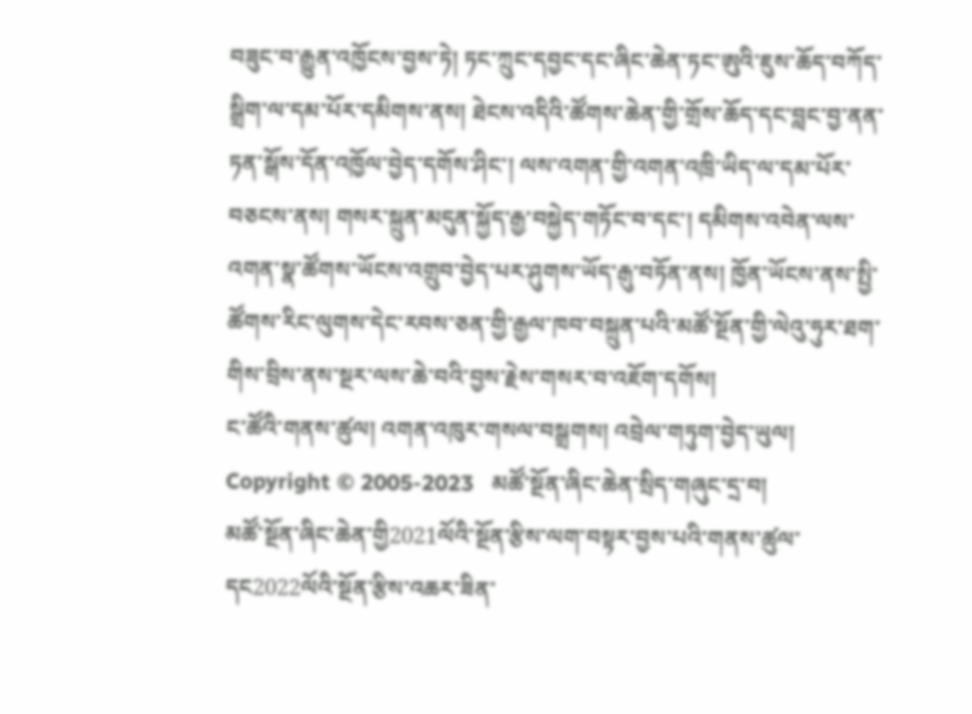བཟུང་བ་རྒྱུན་འཁྱོངས་བྱས་ཏེ། ཏང་ཀྲུང་དབྱང་དང་ཞིང་ཆེན་ཏང་ཨུའི་ཇུས་ཆོད་བཀོད་སྒྲིག་ལ་དམ་པོར་དམིགས་ནས། ཐེངས་འདིའི་ཚོགས་ཆེན་གྱི་གྲོས་ཆོད་དང་བླང་བྱ་ནན་ཏན་སྒོས་དོན་འཁྱོལ་བྱེད་དགོས་ཤིང་། ལས་འགན་གྱི་འགན་འཁྲི་ཡིད་ལ་དམ་པོར་བཅངས་ནས། གསར་སྐྲུན་མདུན་སྐྱོད་རྒྱ་བསྐྱེད་གཏོང་བ་དང་། དམིགས་འབེན་ལས་འགན་སྣ་ཚོགས་ཡོངས་འགྲུབ་བྱེད་པར་ཤུགས་ཡོད་རྒུ་བཏོན་ནས། ཁྱོན་ཡོངས་ནས་སྤྱི་ཚོགས་རིང་ལུགས་དེང་རབས་ཅན་གྱི་རྒྱལ་ཁབ་བསྐྲུན་པའི་མཚོ་སྔོན་གྱི་ལེའུ་ཧུར་ཐག་གིས་བྲིས་ནས་སྔར་ལས་ཆེ་བའི་བྱས་རྗེས་གསར་བ་འཇོག་དགོས།
ང་ཚོའི་གནས་ཚུལ། འགན་འཁུར་གསལ་བསྒྲགས། འབྲེལ་གཏུག་བྱེད་ཡུལ།
Copyright © 2005-2023   མཚོ་སྔོན་ཞིང་ཆེན་སྲིད་གཞུང་དྲ་བ།
མཚོ་སྔོན་ཞིང་ཆེན་གྱི2021ལོའི་སྔོན་རྩིས་ལག་བསྟར་བྱས་པའི་གནས་ཚུལ་དང2022ལོའི་སྔོན་རྩིས་འཆར་ཟིན་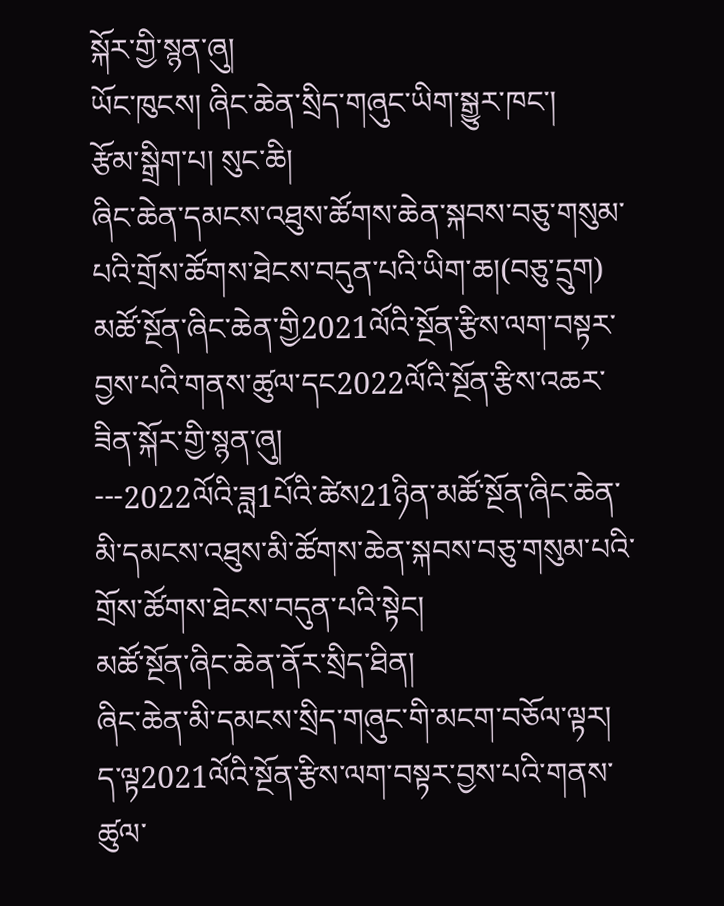སྐོར་གྱི་སྙན་ཞུ།
ཡོང་ཁུངས། ཞིང་ཆེན་སྲིད་གཞུང་ཡིག་སྒྱུར་ཁང་།
རྩོམ་སྒྲིག་པ། སུང་ཆི།
ཞིང་ཆེན་དམངས་འཐུས་ཚོགས་ཆེན་སྐབས་བཅུ་གསུམ་པའི་གྲོས་ཚོགས་ཐེངས་བདུན་པའི་ཡིག་ཆ།(བཅུ་དྲུག)
མཚོ་སྔོན་ཞིང་ཆེན་གྱི2021ལོའི་སྔོན་རྩིས་ལག་བསྟར་བྱས་པའི་གནས་ཚུལ་དང2022ལོའི་སྔོན་རྩིས་འཆར་ཟིན་སྐོར་གྱི་སྙན་ཞུ།
---2022ལོའི་ཟླ1པོའི་ཚེས21ཉིན་མཚོ་སྔོན་ཞིང་ཆེན་མི་དམངས་འཐུས་མི་ཚོགས་ཆེན་སྐབས་བཅུ་གསུམ་པའི་གྲོས་ཚོགས་ཐེངས་བདུན་པའི་སྟེང།
མཚོ་སྔོན་ཞིང་ཆེན་ནོར་སྲིད་ཐིན།
ཞིང་ཆེན་མི་དམངས་སྲིད་གཞུང་གི་མངག་བཅོལ་ལྟར། ད་ལྟ2021ལོའི་སྔོན་རྩིས་ལག་བསྟར་བྱས་པའི་གནས་ཚུལ་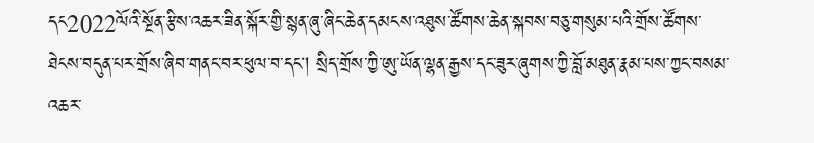དང2022ལོའི་སྔོན་རྩིས་འཆར་ཟིན་སྐོར་གྱི་སྙན་ཞུ་ཞིང་ཆེན་དམངས་འཐུས་ཚོགས་ཆེན་སྐབས་བཅུ་གསུམ་པའི་གྲོས་ཚོགས་ཐེངས་བདུན་པར་གྲོས་ཞིབ་གནང་བར་ཕུལ་བ་དང། སྲིད་གྲོས་ཀྱི་ཨུ་ཡོན་ལྷན་རྒྱས་དང་ཟུར་ཞུགས་ཀྱི་བློ་མཐུན་རྣམ་པས་ཀྱང་བསམ་འཆར་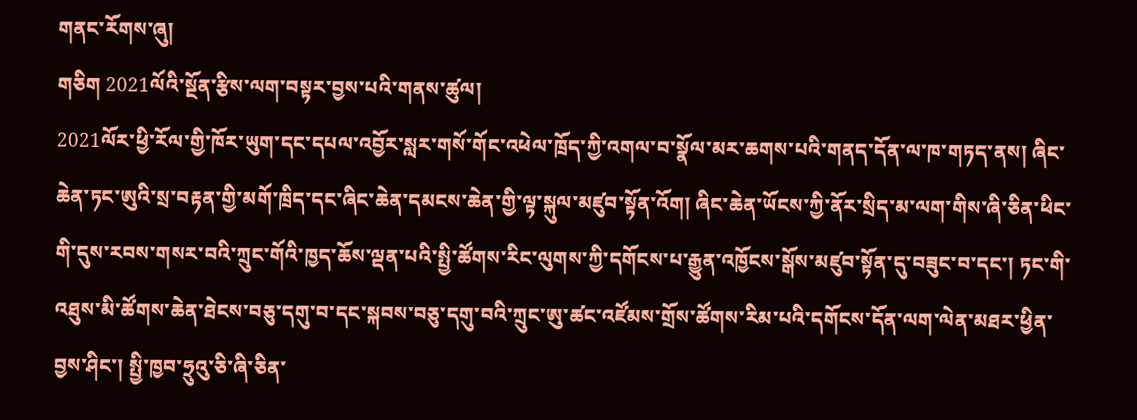གནང་རོགས་ཞུ།
གཅིག 2021ལོའི་སྔོན་རྩིས་ལག་བསྟར་བྱས་པའི་གནས་ཚུལ།
2021ལོར་ཕྱི་རོལ་གྱི་ཁོར་ཡུག་དང་དཔལ་འབྱོར་སླར་གསོ་གོང་འཕེལ་ཁྲོད་ཀྱི་འགལ་བ་སྣོལ་མར་ཆགས་པའི་གནད་དོན་ལ་ཁ་གཏད་ནས། ཞིང་ཆེན་ཏང་ཨུའི་སྲ་བརྟན་གྱི་མགོ་ཁྲིད་དང་ཞིང་ཆེན་དམངས་ཆེན་གྱི་ལྟ་སྐུལ་མཛུབ་སྟོན་འོག། ཞིང་ཆེན་ཡོངས་ཀྱི་ནོར་སྲིད་མ་ལག་གིས་ཞི་ཅིན་ཕིང་གི་དུས་རབས་གསར་བའི་ཀྲུང་གོའི་ཁྱད་ཆོས་ལྡན་པའི་སྤྱི་ཚོགས་རིང་ལུགས་ཀྱི་དགོངས་པ་རྒྱུན་འཁྱོངས་སྒོས་མཛུབ་སྟོན་དུ་བཟུང་བ་དང་། ཏང་གི་འཐུས་མི་ཚོགས་ཆེན་ཐེངས་བཅུ་དགུ་བ་དང་སྐབས་བཅུ་དགུ་བའི་ཀྲུང་ཨུ་ཚང་འཛོམས་གྲོས་ཚོགས་རིམ་པའི་དགོངས་དོན་ལག་ལེན་མཐར་ཕྱིན་བྱས་ཤིང་། སྤྱི་ཁྱབ་ཧྲུའུ་ཅི་ཞི་ཅིན་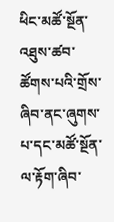ཕིང་མཚོ་སྔོན་འཐུས་ཚབ་ཚོགས་པའི་གྲོས་ཞིབ་ནང་ཞུགས་པ་དང་མཚོ་སྔོན་ལ་རྟོག་ཞིབ་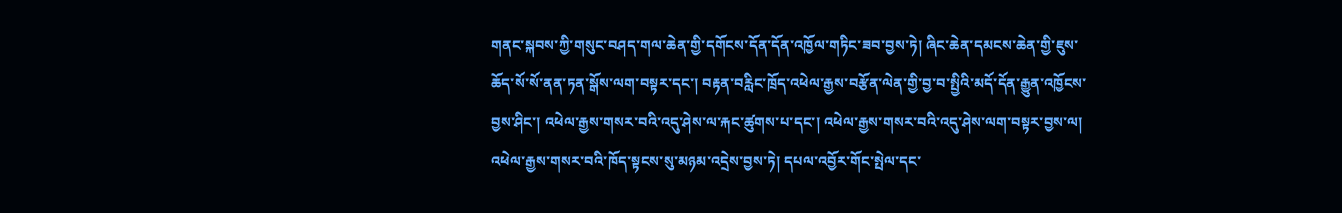གནང་སྐབས་ཀྱི་གསུང་བཤད་གལ་ཆེན་གྱི་དགོངས་དོན་དོན་འཁྱོལ་གཏིང་ཟབ་བྱས་ཏེ། ཞིང་ཆེན་དམངས་ཆེན་གྱི་ཇུས་ཆོད་སོ་སོ་ནན་ཏན་སྒོས་ལག་བསྟར་དང་། བརྟན་བརླིང་ཁྲོད་འཕེལ་རྒྱས་བརྩོན་ལེན་གྱི་བྱ་བ་སྤྱིའི་མདོ་དོན་རྒྱུན་འཁྱོངས་བྱས་ཤིང་། འཕེལ་རྒྱས་གསར་བའི་འདུ་ཤེས་ལ་རྐང་ཚུགས་པ་དང་། འཕེལ་རྒྱས་གསར་བའི་འདུ་ཤེས་ལག་བསྟར་བྱས་ལ། འཕེལ་རྒྱས་གསར་བའི་ཁོད་སྟངས་སུ་མཉམ་འདྲེས་བྱས་ཏེ། དཔལ་འབྱོར་གོང་སྤེལ་དང་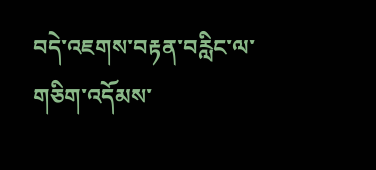བདེ་འཇགས་བརྟན་བརླིང་ལ་གཅིག་འདོམས་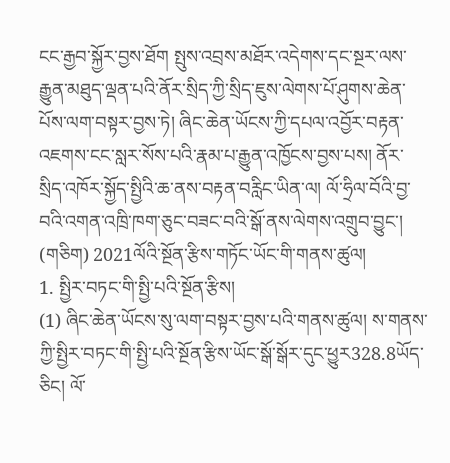ངང་རྒྱབ་སྐྱོར་བྱས་ཐོག སྤུས་འབྲས་མཐོར་འདེགས་དང་སྔར་ལས་རྒྱུན་མཐུད་ལྡན་པའི་ནོར་སྲིད་ཀྱི་སྲིད་ཇུས་ལེགས་པོ་ཤུགས་ཆེན་པོས་ལག་བསྟར་བྱས་ཏེ། ཞིང་ཆེན་ཡོངས་ཀྱི་དཔལ་འབྱོར་བརྟན་འཇགས་ངང་སླར་སོས་པའི་རྣམ་པ་རྒྱུན་འཁྱོངས་བྱས་པས། ནོར་སྲིད་འཁོར་སྐྱོད་སྤྱིའི་ཆ་ནས་བརྟན་བརླིང་ཡིན་ལ། ལོ་ཧྲིལ་བོའི་བྱ་བའི་འགན་འཁྲི་ཁག་ཅུང་བཟང་བའི་སྒོ་ནས་ལེགས་འགྲུབ་བྱུང་།
(གཅིག) 2021ལོའི་སྔོན་རྩིས་གཏོང་ཡོང་གི་གནས་ཚུལ།
1. སྤྱིར་བཏང་གི་སྤྱི་པའི་སྔོན་རྩིས།
(1) ཞིང་ཆེན་ཡོངས་སུ་ལག་བསྟར་བྱས་པའི་གནས་ཚུལ། ས་གནས་ཀྱི་སྤྱིར་བཏང་གི་སྤྱི་པའི་སྔོན་རྩིས་ཡོང་སྒོ་སྒོར་དུང་ཕྱུར328.8ཡོད་ཅིང། ལོ་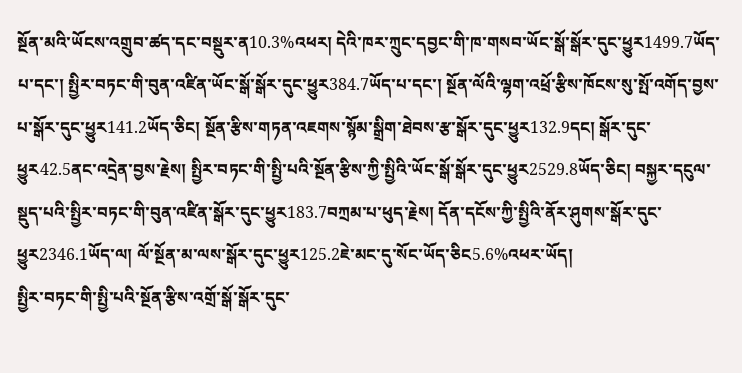སྔོན་མའི་ཡོངས་འགྲུབ་ཚད་དང་བསྡུར་ན10.3%འཕར། དེའི་ཁར་ཀྲུང་དབྱང་གི་ཁ་གསབ་ཡོང་སྒོ་སྒོར་དུང་ཕྱུར1499.7ཡོད་པ་དང་། སྤྱིར་བཏང་གི་བུན་འཛིན་ཡོང་སྒོ་སྒོར་དུང་ཕྱུར384.7ཡོད་པ་དང་། སྔོན་ལོའི་ལྷག་འཕྲོ་རྩིས་ཁོངས་སུ་སྤོ་འགོད་བྱས་པ་སྒོར་དུང་ཕྱུར141.2ཡོད་ཅིང། སྔོན་རྩིས་གཏན་འཇགས་སྙོམ་སྒྲིག་ཐེབས་རྩ་སྒོར་དུང་ཕྱུར132.9དང། སྒོར་དུང་ཕྱུར42.5ནང་འདྲེན་བྱས་རྗེས། སྤྱིར་བཏང་གི་སྤྱི་པའི་སྔོན་རྩིས་ཀྱི་སྤྱིའི་ཡོང་སྒོ་སྒོར་དུང་ཕྱུར2529.8ཡོད་ཅིང། བསྐྱར་དངུལ་སྡུད་པའི་སྤྱིར་བཏང་གི་བུན་འཛིན་སྒོར་དུང་ཕྱུར183.7བཀྲམ་པ་ཕུད་རྗེས། དོན་དངོས་ཀྱི་སྤྱིའི་ནོར་ཤུགས་སྒོར་དུང་ཕྱུར2346.1ཡོད་ལ། ལོ་སྔོན་མ་ལས་སྒོར་དུང་ཕྱུར125.2ཇེ་མང་དུ་སོང་ཡོད་ཅིང5.6%འཕར་ཡོད།
སྤྱིར་བཏང་གི་སྤྱི་པའི་སྔོན་རྩིས་འགྲོ་སྒོ་སྒོར་དུང་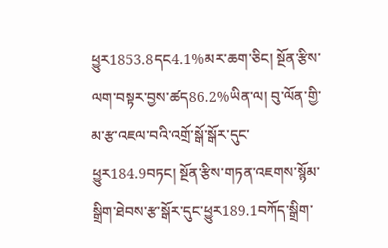ཕྱུར1853.8དང4.1%མར་ཆག་ཅིང། སྔོན་རྩིས་ལག་བསྟར་བྱས་ཚད86.2%ཡིན་ལ། བུ་ལོན་གྱི་མ་རྩ་འཇལ་བའི་འགྲོ་སྒོ་སྒོར་དུང་ཕྱུར184.9བཏང། སྔོན་རྩིས་གཏན་འཇགས་སྙོམ་སྒྲིག་ཐེབས་རྩ་སྒོར་དུང་ཕྱུར189.1བཀོད་སྒྲིག་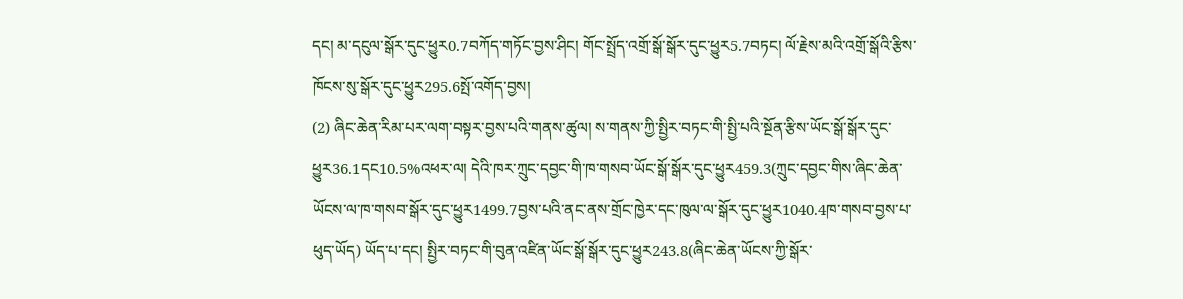དང། མ་དངུལ་སྒོར་དུང་ཕྱུར0.7བཀོད་གཏོང་བྱས་ཤིང། གོང་སྤྲོད་འགྲོ་སྒོ་སྒོར་དུང་ཕྱུར5.7བཏང། ལོ་རྗེས་མའི་འགྲོ་སྒོའི་རྩིས་ཁོངས་སུ་སྒོར་དུང་ཕྱུར295.6སྤོ་འགོད་བྱས།
(2) ཞིང་ཆེན་རིམ་པར་ལག་བསྟར་བྱས་པའི་གནས་ཚུལ། ས་གནས་ཀྱི་སྤྱིར་བཏང་གི་སྤྱི་པའི་སྔོན་རྩིས་ཡོང་སྒོ་སྒོར་དུང་ཕྱུར36.1དང10.5%འཕར་ལ། དེའི་ཁར་ཀྲུང་དབྱང་གི་ཁ་གསབ་ཡོང་སྒོ་སྒོར་དུང་ཕྱུར459.3(ཀྲུང་དབྱང་གིས་ཞིང་ཆེན་ཡོངས་ལ་ཁ་གསབ་སྒོར་དུང་ཕྱུར1499.7བྱས་པའི་ནང་ནས་གྲོང་ཁྱེར་དང་ཁུལ་ལ་སྒོར་དུང་ཕྱུར1040.4ཁ་གསབ་བྱས་པ་ཕུད་ཡོད) ཡོད་པ་དང། སྤྱིར་བཏང་གི་བུན་འཛིན་ཡོང་སྒོ་སྒོར་དུང་ཕྱུར243.8(ཞིང་ཆེན་ཡོངས་ཀྱི་སྒོར་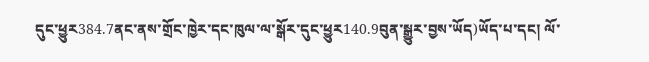དུང་ཕྱུར384.7ནང་ནས་གྲོང་ཁྱེར་དང་ཁུལ་ལ་སྒོར་དུང་ཕྱུར140.9བུན་སྒྱུར་བྱས་ཡོད)ཡོད་པ་དང། ལོ་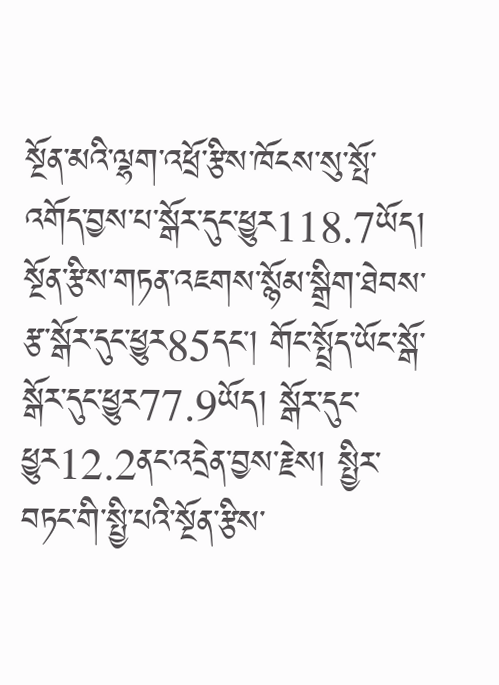སྔོན་མའི་ལྷག་འཕྲོ་རྩིས་ཁོངས་སུ་སྤོ་འགོད་བྱས་པ་སྒོར་དུང་ཕྱུར118.7ཡོད། སྔོན་རྩིས་གཏན་འཇགས་སྙོམ་སྒྲིག་ཐེབས་རྩ་སྒོར་དུང་ཕྱུར85དང། གོང་སྤྲོད་ཡོང་སྒོ་སྒོར་དུང་ཕྱུར77.9ཡོད། སྒོར་དུང་ཕྱུར12.2ནང་འདྲེན་བྱས་རྗེས། སྤྱིར་བཏང་གི་སྤྱི་པའི་སྔོན་རྩིས་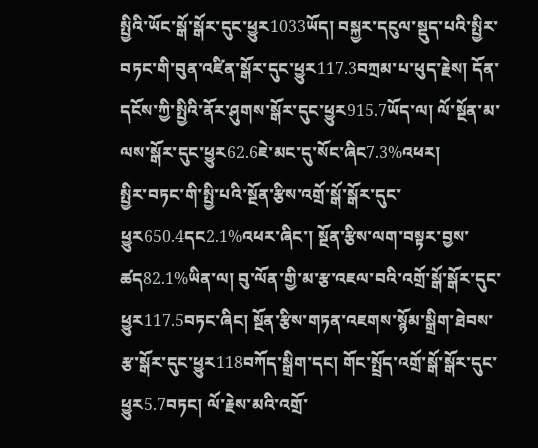སྤྱིའི་ཡོང་སྒོ་སྒོར་དུང་ཕྱུར1033ཡོད། བསྐྱར་དངུལ་སྡུད་པའི་སྤྱིར་བཏང་གི་བུན་འཛིན་སྒོར་དུང་ཕྱུར117.3བཀྲམ་པ་ཕུད་རྗེས། དོན་དངོས་ཀྱི་སྤྱིའི་ནོར་ཤུགས་སྒོར་དུང་ཕྱུར915.7ཡོད་ལ། ལོ་སྔོན་མ་ལས་སྒོར་དུང་ཕྱུར62.6ཇེ་མང་དུ་སོང་ཞིང7.3%འཕར།
སྤྱིར་བཏང་གི་སྤྱི་པའི་སྔོན་རྩིས་འགྲོ་སྒོ་སྒོར་དུང་ཕྱུར650.4དང2.1%འཕར་ཞིང་། སྔོན་རྩིས་ལག་བསྟར་བྱས་ཚད82.1%ཡིན་ལ། བུ་ལོན་གྱི་མ་རྩ་འཇལ་བའི་འགྲོ་སྒོ་སྒོར་དུང་ཕྱུར117.5བཏང་ཞིང། སྔོན་རྩིས་གཏན་འཇགས་སྙོམ་སྒྲིག་ཐེབས་རྩ་སྒོར་དུང་ཕྱུར118བཀོད་སྒྲིག་དང། གོང་སྤྲོད་འགྲོ་སྒོ་སྒོར་དུང་ཕྱུར5.7བཏང། ལོ་རྗེས་མའི་འགྲོ་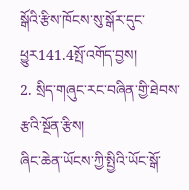སྒོའི་རྩིས་ཁོངས་སུ་སྒོར་དུང་ཕྱུར141.4སྤོ་འགོད་བྱས།
2. སྲིད་གཞུང་རང་བཞིན་གྱི་ཐེབས་རྩའི་སྔོན་རྩིས།
ཞིང་ཆེན་ཡོངས་ཀྱི་སྤྱིའི་ཡོང་སྒོ་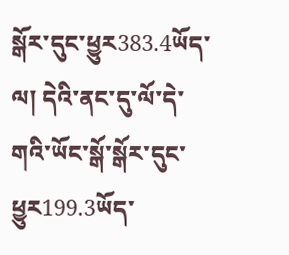སྒོར་དུང་ཕྱུར383.4ཡོད་ལ། དེའི་ནང་དུ་ལོ་དེ་གའི་ཡོང་སྒོ་སྒོར་དུང་ཕྱུར199.3ཡོད་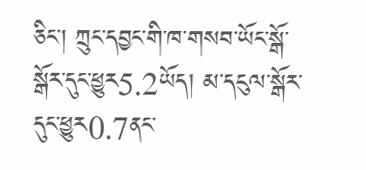ཅིང་། ཀྲུང་དབྱང་གི་ཁ་གསབ་ཡོང་སྒོ་སྒོར་དུང་ཕྱུར5.2ཡོད། མ་དངུལ་སྒོར་དུང་ཕྱུར0.7ནང་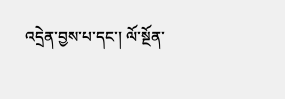འདྲེན་བྱས་པ་དང་། ལོ་སྔོན་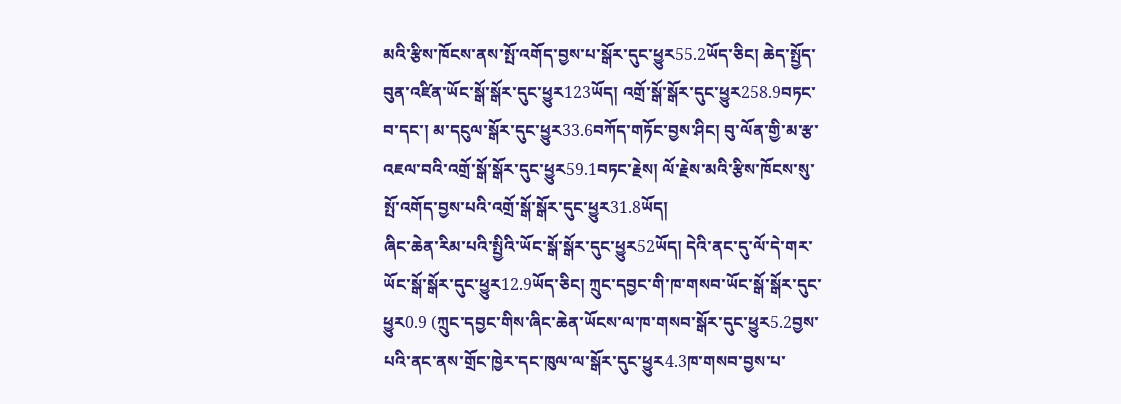མའི་རྩིས་ཁོངས་ནས་སྤོ་འགོད་བྱས་པ་སྒོར་དུང་ཕྱུར55.2ཡོད་ཅིང། ཆེད་སྤྱོད་བུན་འཛིན་ཡོང་སྒོ་སྒོར་དུང་ཕྱུར123ཡོད། འགྲོ་སྒོ་སྒོར་དུང་ཕྱུར258.9བཏང་བ་དང་། མ་དངུལ་སྒོར་དུང་ཕྱུར33.6བཀོད་གཏོང་བྱས་ཤིང། བུ་ལོན་གྱི་མ་རྩ་འཇལ་བའི་འགྲོ་སྒོ་སྒོར་དུང་ཕྱུར59.1བཏང་རྗེས། ལོ་རྗེས་མའི་རྩིས་ཁོངས་སུ་སྤོ་འགོད་བྱས་པའི་འགྲོ་སྒོ་སྒོར་དུང་ཕྱུར31.8ཡོད།
ཞིང་ཆེན་རིམ་པའི་སྤྱིའི་ཡོང་སྒོ་སྒོར་དུང་ཕྱུར52ཡོད། དེའི་ནང་དུ་ལོ་དེ་གར་ཡོང་སྒོ་སྒོར་དུང་ཕྱུར12.9ཡོད་ཅིང། ཀྲུང་དབྱང་གི་ཁ་གསབ་ཡོང་སྒོ་སྒོར་དུང་ཕྱུར0.9 (ཀྲུང་དབྱང་གིས་ཞིང་ཆེན་ཡོངས་ལ་ཁ་གསབ་སྒོར་དུང་ཕྱུར5.2བྱས་པའི་ནང་ནས་གྲོང་ཁྱེར་དང་ཁུལ་ལ་སྒོར་དུང་ཕྱུར4.3ཁ་གསབ་བྱས་པ་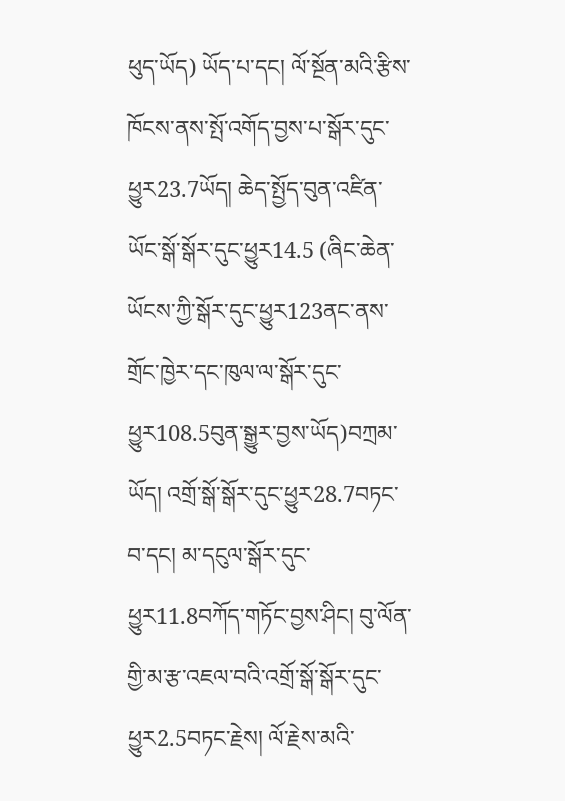ཕུད་ཡོད) ཡོད་པ་དང། ལོ་སྔོན་མའི་རྩིས་ཁོངས་ནས་སྤོ་འགོད་བྱས་པ་སྒོར་དུང་ཕྱུར23.7ཡོད། ཆེད་སྤྱོད་བུན་འཛིན་ཡོང་སྒོ་སྒོར་དུང་ཕྱུར14.5 (ཞིང་ཆེན་ཡོངས་ཀྱི་སྒོར་དུང་ཕྱུར123ནང་ནས་གྲོང་ཁྱེར་དང་ཁུལ་ལ་སྒོར་དུང་ཕྱུར108.5བུན་སྒྱུར་བྱས་ཡོད)བཀྲམ་ཡོད། འགྲོ་སྒོ་སྒོར་དུང་ཕྱུར28.7བཏང་བ་དང། མ་དངུལ་སྒོར་དུང་ཕྱུར11.8བཀོད་གཏོང་བྱས་ཤིང། བུ་ལོན་གྱི་མ་རྩ་འཇལ་བའི་འགྲོ་སྒོ་སྒོར་དུང་ཕྱུར2.5བཏང་རྗེས། ལོ་རྗེས་མའི་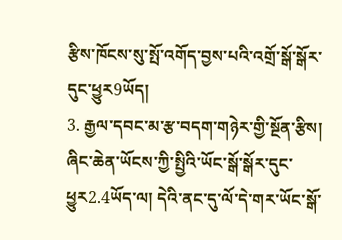རྩིས་ཁོངས་སུ་སྤོ་འགོད་བྱས་པའི་འགྲོ་སྒོ་སྒོར་དུང་ཕྱུར9ཡོད།
3. རྒྱལ་དབང་མ་རྩ་བདག་གཉེར་གྱི་སྔོན་རྩིས།
ཞིང་ཆེན་ཡོངས་ཀྱི་སྤྱིའི་ཡོང་སྒོ་སྒོར་དུང་ཕྱུར2.4ཡོད་ལ། དེའི་ནང་དུ་ལོ་དེ་གར་ཡོང་སྒོ་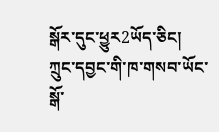སྒོར་དུང་ཕྱུར2ཡོད་ཅིང། ཀྲུང་དབྱང་གི་ཁ་གསབ་ཡོང་སྒོ་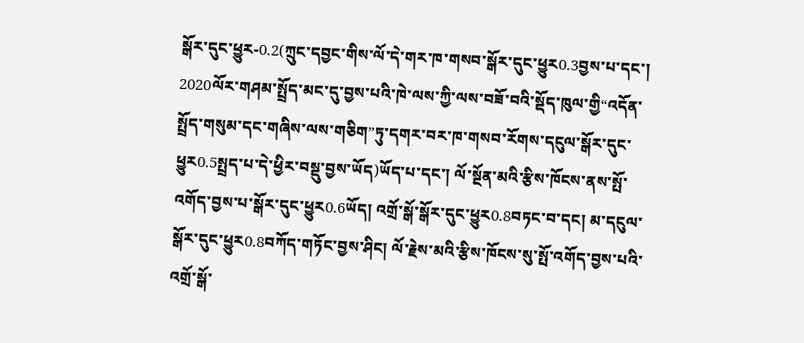སྒོར་དུང་ཕྱུར-0.2(ཀྲུང་དབྱང་གིས་ལོ་དེ་གར་ཁ་གསབ་སྒོར་དུང་ཕྱུར0.3བྱས་པ་དང་། 2020ལོར་གཤམ་སྤྲོད་མང་དུ་བྱས་པའི་ཁེ་ལས་ཀྱི་ལས་བཟོ་བའི་སྡོད་ཁུལ་གྱི“འདོན་སྤྲོད་གསུམ་དང་གཞིས་ལས་གཅིག”ཏུ་དགར་བར་ཁ་གསབ་རོགས་དངུལ་སྒོར་དུང་ཕྱུར0.5སྤྲད་པ་དེ་ཕྱིར་བསྡུ་བྱས་ཡོད)ཡོད་པ་དང་། ལོ་སྔོན་མའི་རྩིས་ཁོངས་ནས་སྤོ་འགོད་བྱས་པ་སྒོར་དུང་ཕྱུར0.6ཡོད། འགྲོ་སྒོ་སྒོར་དུང་ཕྱུར0.8བཏང་བ་དང། མ་དངུལ་སྒོར་དུང་ཕྱུར0.8བཀོད་གཏོང་བྱས་ཤིང། ལོ་རྗེས་མའི་རྩིས་ཁོངས་སུ་སྤོ་འགོད་བྱས་པའི་འགྲོ་སྒོ་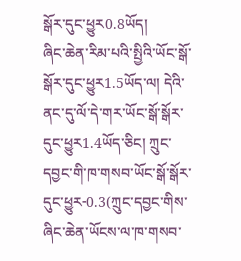སྒོར་དུང་ཕྱུར0.8ཡོད།
ཞིང་ཆེན་རིམ་པའི་སྤྱིའི་ཡོང་སྒོ་སྒོར་དུང་ཕྱུར1.5ཡོད་ལ། དེའི་ནང་དུ་ལོ་དེ་གར་ཡོང་སྒོ་སྒོར་དུང་ཕྱུར1.4ཡོད་ཅིང། ཀྲུང་དབྱང་གི་ཁ་གསབ་ཡོང་སྒོ་སྒོར་དུང་ཕྱུར-0.3(ཀྲུང་དབྱང་གིས་ཞིང་ཆེན་ཡོངས་ལ་ཁ་གསབ་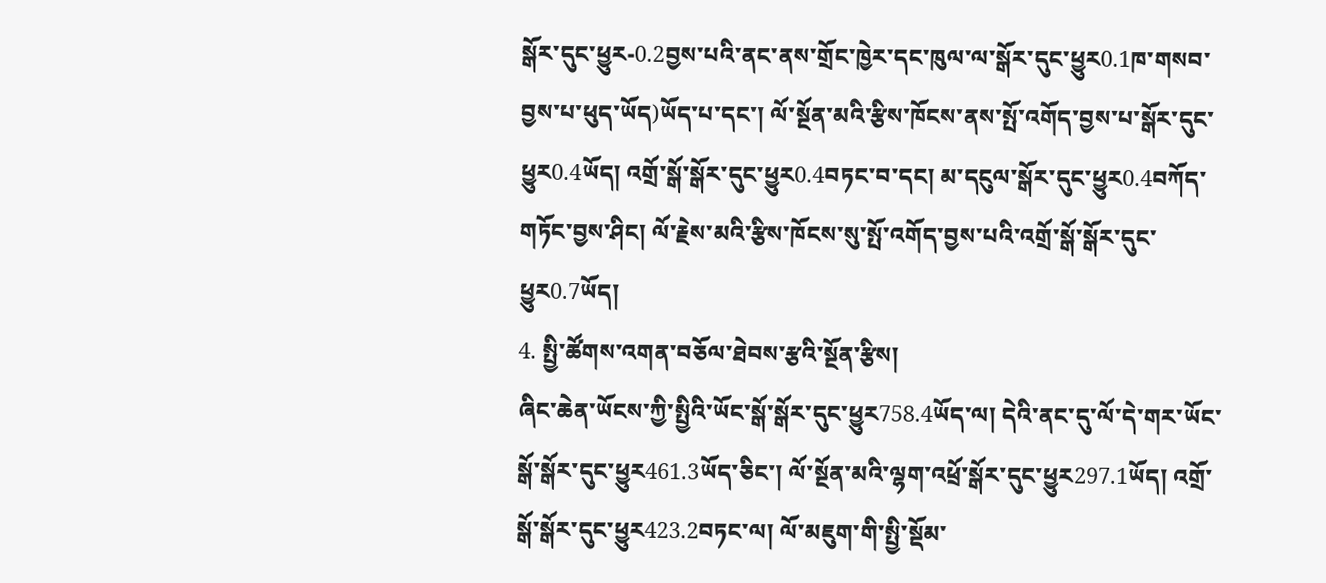སྒོར་དུང་ཕྱུར-0.2བྱས་པའི་ནང་ནས་གྲོང་ཁྱེར་དང་ཁུལ་ལ་སྒོར་དུང་ཕྱུར0.1ཁ་གསབ་བྱས་པ་ཕུད་ཡོད)ཡོད་པ་དང་། ལོ་སྔོན་མའི་རྩིས་ཁོངས་ནས་སྤོ་འགོད་བྱས་པ་སྒོར་དུང་ཕྱུར0.4ཡོད། འགྲོ་སྒོ་སྒོར་དུང་ཕྱུར0.4བཏང་བ་དང། མ་དངུལ་སྒོར་དུང་ཕྱུར0.4བཀོད་གཏོང་བྱས་ཤིང། ལོ་རྗེས་མའི་རྩིས་ཁོངས་སུ་སྤོ་འགོད་བྱས་པའི་འགྲོ་སྒོ་སྒོར་དུང་ཕྱུར0.7ཡོད།
4. སྤྱི་ཚོགས་འགན་བཅོལ་ཐེབས་རྩའི་སྔོན་རྩིས།
ཞིང་ཆེན་ཡོངས་ཀྱི་སྤྱིའི་ཡོང་སྒོ་སྒོར་དུང་ཕྱུར758.4ཡོད་ལ། དེའི་ནང་དུ་ལོ་དེ་གར་ཡོང་སྒོ་སྒོར་དུང་ཕྱུར461.3ཡོད་ཅིང་། ལོ་སྔོན་མའི་ལྷག་འཕྲོ་སྒོར་དུང་ཕྱུར297.1ཡོད། འགྲོ་སྒོ་སྒོར་དུང་ཕྱུར423.2བཏང་ལ། ལོ་མཇུག་གི་སྤྱི་སྡོམ་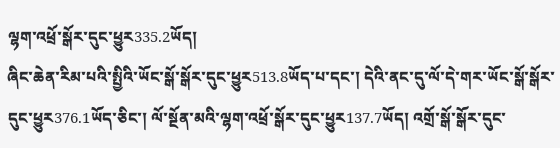ལྷག་འཕྲོ་སྒོར་དུང་ཕྱུར335.2ཡོད།
ཞིང་ཆེན་རིམ་པའི་སྤྱིའི་ཡོང་སྒོ་སྒོར་དུང་ཕྱུར513.8ཡོད་པ་དང་། དེའི་ནང་དུ་ལོ་དེ་གར་ཡོང་སྒོ་སྒོར་དུང་ཕྱུར376.1ཡོད་ཅིང་། ལོ་སྔོན་མའི་ལྷག་འཕྲོ་སྒོར་དུང་ཕྱུར137.7ཡོད། འགྲོ་སྒོ་སྒོར་དུང་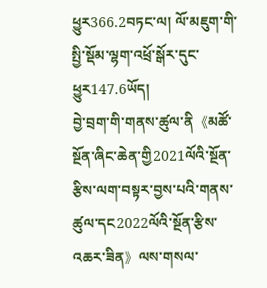ཕྱུར366.2བཏང་ལ། ལོ་མཇུག་གི་སྤྱི་སྡོམ་ལྷག་འཕྲོ་སྒོར་དུང་ཕྱུར147.6ཡོད།
བྱེ་བྲག་གི་གནས་ཚུལ་ནི《མཚོ་སྔོན་ཞིང་ཆེན་གྱི2021ལོའི་སྔོན་རྩིས་ལག་བསྟར་བྱས་པའི་གནས་ཚུལ་དང2022ལོའི་སྔོན་རྩིས་འཆར་ཟིན》ལས་གསལ་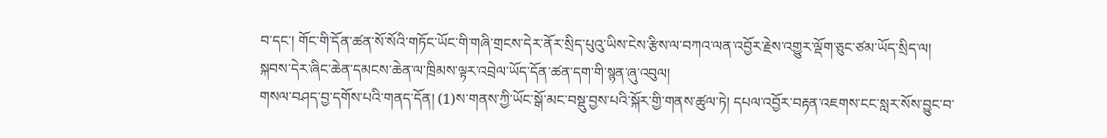བ་དང་། གོང་གི་དོན་ཚན་སོ་སོའི་གཏོང་ཡོང་གི་གཞི་གྲངས་དེར་ནོར་སྲིད་པུའུ་ཡིས་ངེས་རྩིས་ལ་བཀའ་ལན་འབྱོར་རྗེས་འགྱུར་ལྡོག་ཅུང་ཙམ་ཡོད་སྲིད་ལ། སྐབས་དེར་ཞིང་ཆེན་དམངས་ཆེན་ལ་ཁྲིམས་ལྟར་འབྲེལ་ཡོད་དོན་ཚན་དག་གི་སྙན་ཞུ་འབུལ།
གསལ་བཤད་བྱ་དགོས་པའི་གནད་དོན། (1)ས་གནས་ཀྱི་ཡོང་སྒོ་མང་བསྡུ་བྱས་པའི་སྐོར་གྱི་གནས་ཚུལ་ཏེ། དཔལ་འབྱོར་བརྟན་འཇགས་ངང་སླར་སོས་བྱུང་བ་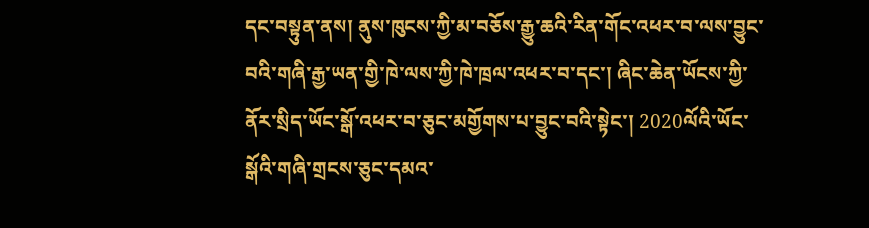དང་བསྟུན་ནས། ནུས་ཁུངས་ཀྱི་མ་བཅོས་རྒྱུ་ཆའི་རིན་གོང་འཕར་བ་ལས་བྱུང་བའི་གཞི་རྒྱ་ཡན་གྱི་ཁེ་ལས་ཀྱི་ཁེ་ཁྲལ་འཕར་བ་དང་། ཞིང་ཆེན་ཡོངས་ཀྱི་ནོར་སྲིད་ཡོང་སྒོ་འཕར་བ་ཅུང་མགྱོགས་པ་བྱུང་བའི་སྟེང་། 2020ལོའི་ཡོང་སྒོའི་གཞི་གྲངས་ཅུང་དམའ་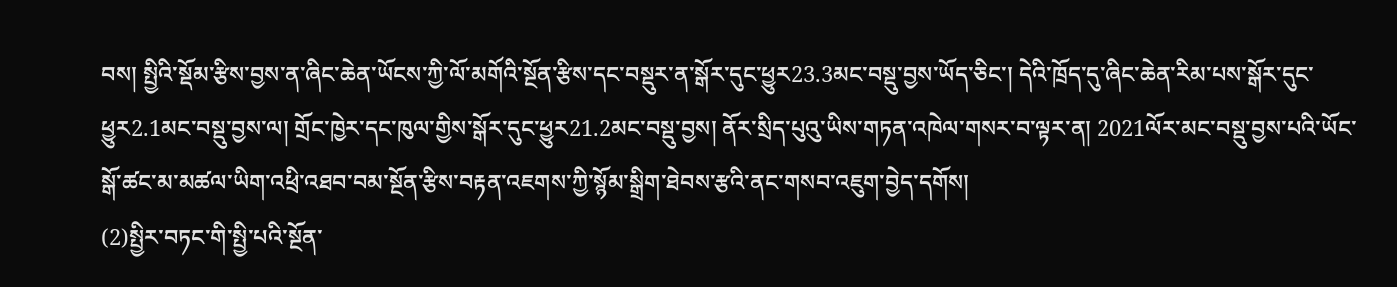བས། སྤྱིའི་སྡོམ་རྩིས་བྱས་ན་ཞིང་ཆེན་ཡོངས་ཀྱི་ལོ་མགོའི་སྔོན་རྩིས་དང་བསྡུར་ན་སྒོར་དུང་ཕྱུར23.3མང་བསྡུ་བྱས་ཡོད་ཅིང་། དེའི་ཁྲོད་དུ་ཞིང་ཆེན་རིམ་པས་སྒོར་དུང་ཕྱུར2.1མང་བསྡུ་བྱས་ལ། གྲོང་ཁྱེར་དང་ཁུལ་གྱིས་སྒོར་དུང་ཕྱུར21.2མང་བསྡུ་བྱས། ནོར་སྲིད་པུའུ་ཡིས་གཏན་འཁེལ་གསར་བ་ལྟར་ན། 2021ལོར་མང་བསྡུ་བྱས་པའི་ཡོང་སྒོ་ཚང་མ་མཚལ་ཡིག་འཕྲི་འཐབ་བམ་སྔོན་རྩིས་བརྟན་འཇགས་ཀྱི་སྙོམ་སྒྲིག་ཐེབས་རྩའི་ནང་གསབ་འཇུག་བྱེད་དགོས།
(2)སྤྱིར་བཏང་གི་སྤྱི་པའི་སྔོན་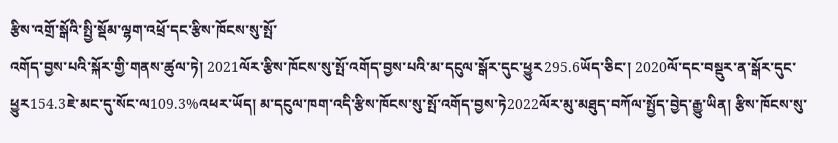རྩིས་འགྲོ་སྒོའི་སྤྱི་སྡོམ་ལྷག་འཕྲོ་དང་རྩིས་ཁོངས་སུ་སྤོ་
འགོད་བྱས་པའི་སྐོར་གྱི་གནས་ཚུལ་ཏེ། 2021ལོར་རྩིས་ཁོངས་སུ་སྤོ་འགོད་བྱས་པའི་མ་དངུལ་སྒོར་དུང་ཕྱུར295.6ཡོད་ཅིང་། 2020ལོ་དང་བསྡུར་ན་སྒོར་དུང་ཕྱུར154.3ཇེ་མང་དུ་སོང་ལ109.3%འཕར་ཡོད། མ་དངུལ་ཁག་འདི་རྩིས་ཁོངས་སུ་སྤོ་འགོད་བྱས་ཏེ2022ལོར་མུ་མཐུད་བཀོལ་སྤྱོད་བྱེད་རྒྱུ་ཡིན། རྩིས་ཁོངས་སུ་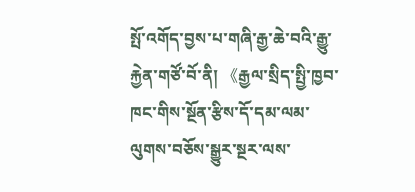སྤོ་འགོད་བྱས་པ་གཞི་རྒྱ་ཆེ་བའི་རྒྱུ་རྐྱེན་གཙོ་བོ་ནི། 《རྒྱལ་སྲིད་སྤྱི་ཁྱབ་ཁང་གིས་སྔོན་རྩིས་དོ་དམ་ལམ་ལུགས་བཅོས་སྒྱུར་སྔར་ལས་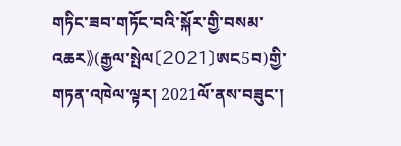གཏིང་ཟབ་གཏོང་བའི་སྐོར་གྱི་བསམ་འཆར》(རྒྱལ་སྤེལ〔2021〕ཨང5བ)གྱི་གཏན་འཁེལ་ལྟར། 2021ལོ་ནས་བཟུང་།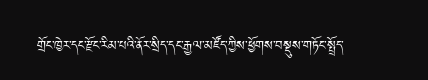གྲོང་ཁྱེར་དང་རྫོང་རིམ་པའི་ནོར་སྲིད་དང་རྒྱལ་མཛོད་ཀྱིས་ཕྱོགས་བསྡུས་གཏོང་སྤྲོད་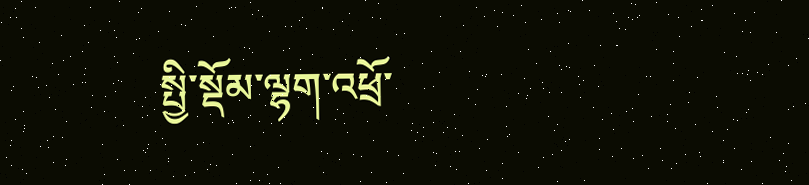སྤྱི་སྡོམ་ལྷག་འཕྲོ་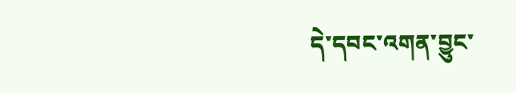དེ་དབང་འགན་བྱུང་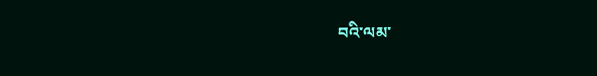བའི་ལམ་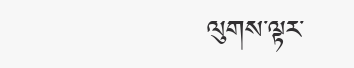ལུགས་ལྟར་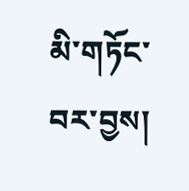མི་གཏོང་བར་བྱས།